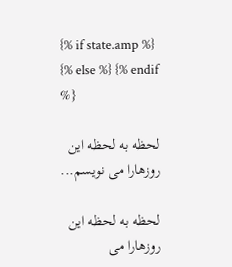{% if state.amp %} {% else %} {% endif %}

لحظه به لحظه این روزهارا می نویسم...

لحظه به لحظه این روزهارا می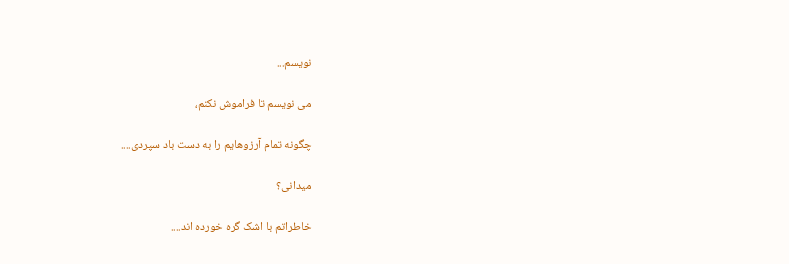نویسم...

می نویسم تا فراموش نکنم،

چگونه تمام آرزوهایم را به دست باد سپردی....

میدانی؟

خاطراتم با اشک گره خورده اند....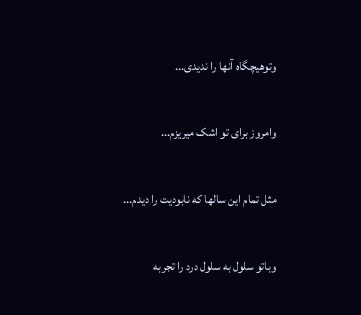وتوهیچگاه آنها را ندیدی...

وامروز برای تو اشک میریزم...

مثل تمام این سالها که نابودیت را دیدم...

وباتو سلول به سلول درد را تجربه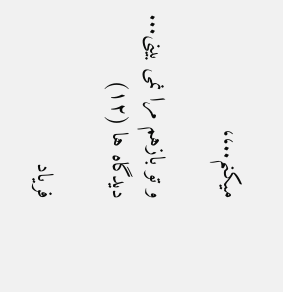میکنم..،،

و تو بازهم مرا نمی بینی...
دیدگاه ها (۱۲)

فرياد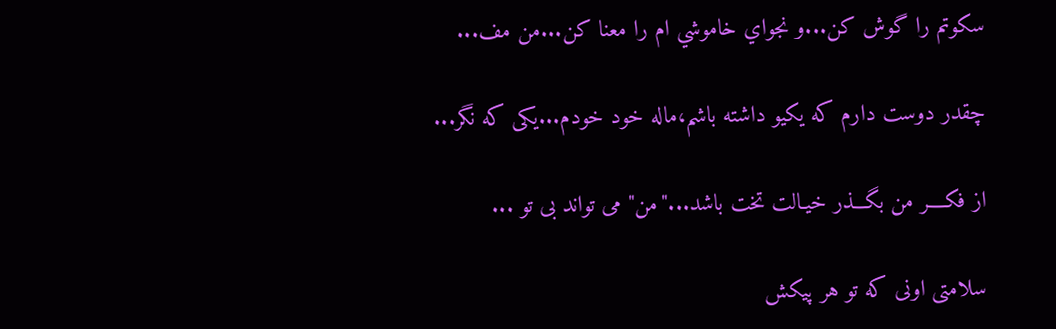سكوتم را گوش كن...و نجواي خاموشي ام را معنا كن...من مف...

چقدر دوست دارم که یکیو داشته باشم،ماله خود خودم...یکی که نگر...

از فکــــر من بگـــذر خیـالت تخت باشد..."من" می تواند بی تو ...

سلامتی اونی که تو هر پیکش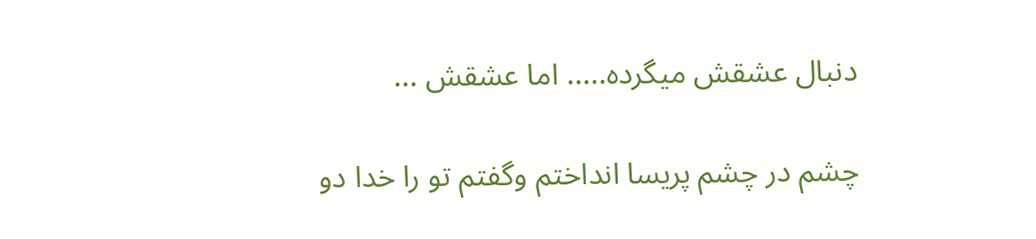دنبال عشقش میگرده..... اما عشقش ...

چشم در چشم پریسا انداختم و‌گفتم تو را خدا دو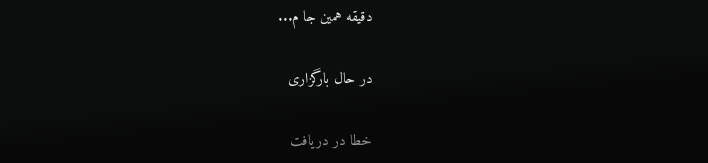دقیقه همین جا م...

در حال بارگزاری

خطا در دریافت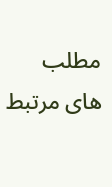مطلب های مرتبط